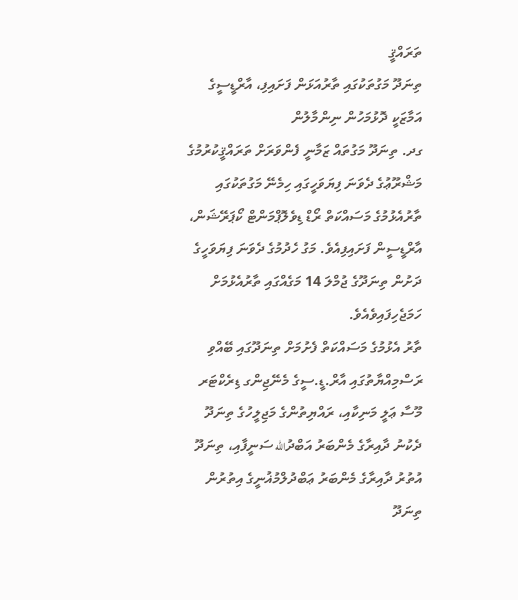ތަރައްޤީ
ތިނަދޫ މަގުތަކުގައި ތާރުއަޅަން ފަށައިފި، އާރްޑީސީގެ އަމާޒަކީ ދޮޅުމަހުން ނިންމާލުން
ގދ. ތިނަދޫ މަގުތައް ޒަމާނީ ފެންވަރަށް ތަރައްޤީކުރުމުގެ މަޝްރޫޢުގެ ދެވަނަ ފިޔަވަހީގައި ހިމެނޭ މަގުތަކުގައި ތާރުއެޅުމުގެ މަސައްކަތް ރޯޑް ޑިވެލޮޕްމަންޓް ކޯޕަރޭޝަން، އާރްޑީސީން ފަށައިފިއެވެ. މަގު ހެދުމުގެ ދެވަނަ ފިޔަވަހީގެ ދަށުން ތިނަދޫގެ ޖުމްލަ 14 މަގެއްގައި ތާރުއެޅުމަށް ހަމަޖެހިފައިވެއެވެ.
ތާރު އެޅުމުގެ މަސައްކަތް ފެށުމަށް ތިނަދޫގައި ބޭއްވި ރަސްމިއްޔާތުގައި އާރް.ޑީ.ސީގެ މެނޭޖިންގ ޑިރެކްޓަރ މޫސާ ޢަލީ މަނިކާއި، ރައްޔިތުންގެ މަޖިލީހުގެ ތިނަދޫ ދެކުނު ދާއިރާގެ މެންބަރު އަބްދުالله ސަނީފާއި، ތިނަދޫ އުތުރު ދާއިރާގެ މެންބަރު ޢަބްދުލްމުޣުނީގެ އިތުރުން ތިނަދޫ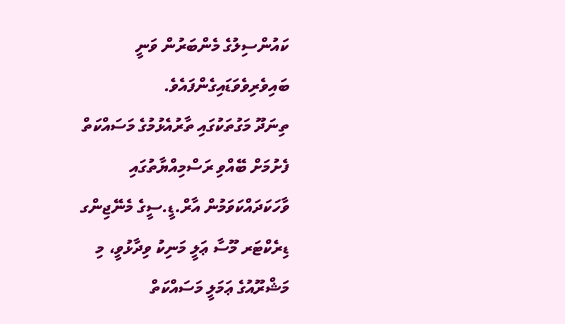ކައުންސިލުގެ މެންބަރުން ވަނީ ބައިވެރިވެވަޑައިގެންފައެވެ.
ތިނަދޫ މަގުތަކުގައި ތާރުއެޅުމުގެ މަސައްކަތް ފެށުމަށް ބޭއްވި ރަސްމިއްޔާތުގައި ވާހަކަދައްކަވަމުން އާރް.ޑީ.ސީގެ މެނޭޖިންގ ޑިރެކްޓަރ މޫސާ ޢަލީ މަނިކު ވިދާޅުވީ، މި މަޝްރޫއުގެ ޢަމަލީ މަސައްކަތް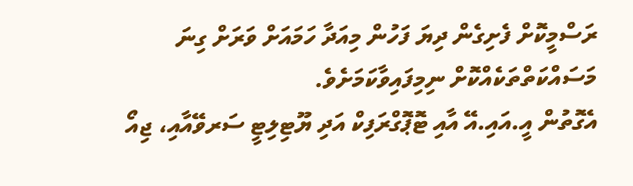ރަސްމީކޮށް ފެށިގެން ދިޔަ ފަހުން މިއަދާ ހަމައަށް ވަރަށް ގިނަ މަސައްކަތްތަކެއްކޮށް ނިމިފައިވާކަމަށެވެ.
އެގޮތުން އީ.އައި.އޭ އާއި ޓޮޕޮގްރަފިކް އަދި ޔޫޓިލިޓީ ސަރވޭއާއި، ޖިއޯ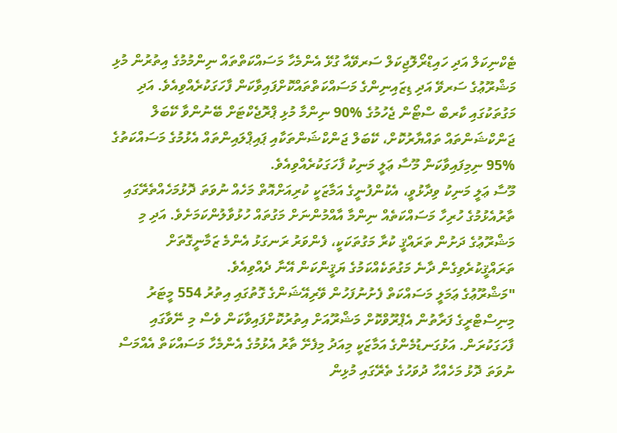ޓެކްނިކަލް އަދި ހައިޑްރޯލޮޖިކަލް ސަރވޭއާ ގުޅޭ އެންމެހާ މަސައްކަތްތައް ނިންމުމުގެ އިތުރުން މުޅި މަޝްރޫޢުގެ ސަރވޭ އަދި ޑިޒައިނިންގެ މަސައްކަތްތައްކޮށްފައިވާކަން ފާހަގަކުރެއްވިއެވެ. އަދި މަގުތަކުގައި ކާރބް ސްޓޯން ޖެހުމުގެ %90 ނިންމާ މުޅި ޕްރޮޖެކްޓަށް ބޭނުންވާ ކޭބަލް ޖަންކްޝަންތައް ތައްޔާރުކޮށް، ކޭބަލް ޖަންކްޝަންތަކާއި ޕައިޕްލައިންތައް އެޅުމުގެ މަސައްކަތުގެ %95 ނިމިފައިވާކަން މޫސާ ޢަލީ މަނިކު ފާހަގަކުރެއްވިއެވެ.
މޫސާ ޢަލީ މަނިކު ވިދާޅުވީ، އެކުންފުނީގެ އަމާޒަކީ ކުރިއަށްއޮތް މަހެއް ނުވަތަ ދޮޅުމަހެއްތެރޭގައި ތާރުއެޅުމުގެ ހުރިހާ މަސައްކަތެއް ނިންމާ އާއްމުންނަށް މަގުތައް ހުޅުވާލުންކަމަށެވެ. އަދި މި މަޝްރޫޢުގެ ދަށުން ތަރައްޤީ ކުރާ މަގުތަކަކީ، ފެންވަރު ރަނގަޅު އެންމެ ޒަމާނީގޮތަށް ތަރައްޤީކުރެވިގެން ދާނެ މަގުތަކެއްކަމުގެ ޔަޤީންކަން އޭނާ ދެއްވިއެވެ.
"މަޝްރޫޢުގެ ޢަމަލީ މަސައްކަތް ފެށުނުފަހުން ވޭރިއޭޝަންގެ ގޮތުގައި އިތުރު 554 މީޓަރު މިނިސްޓްރީގެ ފަރާތުން އެޕްރޫވްކޮށް މަޝްރޫއަށް އިތުރުކޮށްފައިވާކަން ވެސް މި ނޭވާގައި ފާހަގަކުރަން. އަޅުގަނޑުމެންގެ އަމާޒަކީ މިއަދު މިފެށޭ ތާރު އެޅުމުގެ އެންމެހާ މަސައްކަތް އެއްމަސް ނުވަތަ ދޮޅު މަހެއްހާ ދުވަހުގެ ތެރޭގައި މުޅިން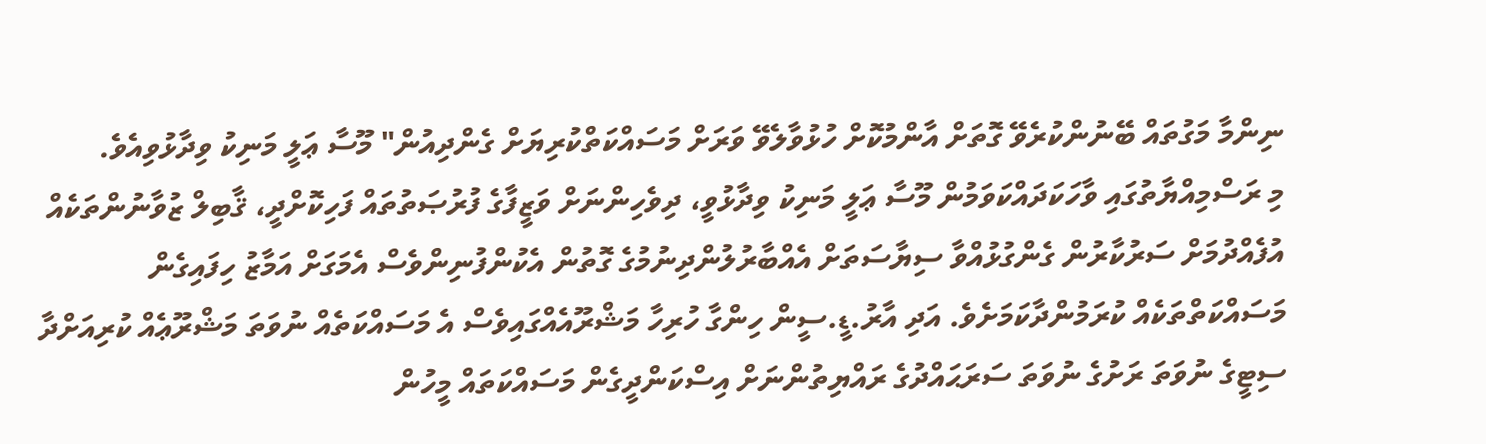ނިންމާ މަގުތައް ބޭނުންކުރެވޭ ގޮތަށް އާންމުކޮށް ހުޅުވާލެވޭ ވަރަށް މަސައްކަތްކުރިޔަށް ގެންދިއުން" މޫސާ ޢަލީ މަނިކު ވިދާޅުވިއެވެ.
މި ރަސްމިއްޔާތުގައި ވާހަކަދައްކަވަމުން މޫސާ ޢަލީ މަނިކު ވިދާޅުވީ، ދިވެހިންނަށް ވަޒީފާގެ ފުރުޞަތުތައް ފަހިކޮށްދީ، ޤާބިލް ޒުވާނުންތަކެއް އުފެއްދުމަށް ސަރުކާރުން ގެންގުޅުއްވާ ސިޔާސަތަށް އެއްބާރުލުންދިނުމުގެ ގޮތުން އެކުންފުނިންވެސް އެމަގަށް އަމާޒު ހިފައިގެން މަސައްކަތްތަކެއް ކުރަމުންދާކަމަށެވެ. އަދި އާރު.ޑީ.ސީން ހިންގާ ހުރިހާ މަޝްރޫއެއްގައިވެސް އެ މަސައްކަތެއް ނުވަތަ މަޝްރޫޢެއް ކުރިއަށްދާ ސިޓީގެ ނުވަތަ ރަށުގެ ނުވަތަ ސަރަޙައްދުގެ ރައްޔިތުންނަށް އިސްކަންދީގެން މަސައްކަތައް މީހުން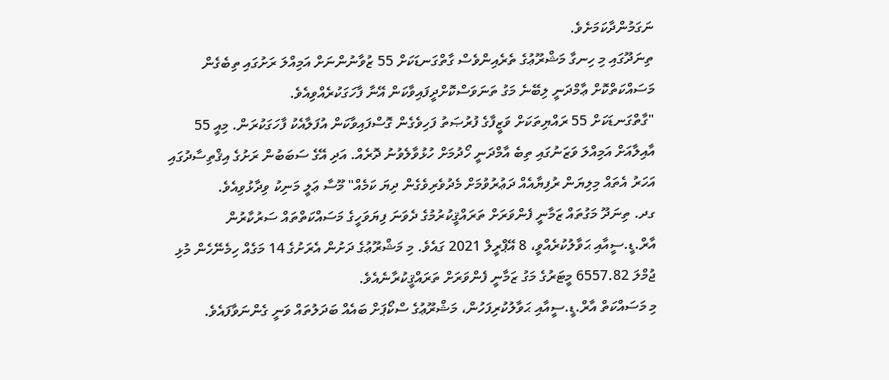ނަގަމުންދާކަމަށެވެ.
ތިނަދޫގައި މި ހިނގާ މަޝްރޫޢުގެ ތެރެއިންވެސް ގާތްގަނޑަކަށް 55 ޒުވާނުންނަށް އަމިއްލަ ރަށުގައި ތިބެގެން މަސައްކަތްކޮށް ޢާމްދަނީ ލިބޭނެ މަގު ތަނަވަސްކޮށްދީފައިވާކަން އޭނާ ފާހަގަކުރެއްވިއެވެ.
"ގާތްގަނޑަކަށް 55 ރައްޔިތަކަށް ވަޒީފާގެ ފުރުޞަތު ފަހިވެގެން ގޮސްފައިވާކަން އުފަލާއެކު ފާހަގަކުރަން. މިއީ 55 އާއިލާއަށް އަމިއްލަ ވަޒަނުގައި ތިބެ އާމްދަނީ ހޯދުމަށް ހުޅުވާލެވުނު ދޮރެއް. އަދި އޭގެ ސަބަބުން ރަށުގެ އިޤްތިސާދުގައި އަހަރު އެތައް މިލިޔަން ރުފިޔާއެއް ދަޢުރުވުމަށް މެދުވެރިވެގެން ދިޔަ ކަމެއް" މޫސާ ޢަލީ މަނިކު ވިދާޅުވިއެވެ.
ގދ. ތިނަދޫ މަގުތައް ޒަމާނީ ފެންވަރަށް ތަރައްޤީކުރުމުގެ ދެވަނަ ފިޔަވަހީގެ މަސައްކަތްތައް ސަރުކާރުން އާރް.ޑީ.ސީއާއި ޙަވާލުކުރެއްވީ، 8 އޭޕްރީލް 2021 ގައެވެ. މި މަޝްރޫޢުގެ ދަށުން އެރަށުގެ 14 މަގެއް ހިމެނޭހެން މުޅި ޖުމްލަ 6557.82 މީޓަރުގެ މަގު ޒަމާނީ ފެންވަރަށް ތަރައްޤީކުރާނެއެވެ.
މި މަސައްކަތް އާރް.ޑީ.ސީއާއި ޙަވާލުކުރިފަހުން، މަޝްރޫޢުގެ ސްކޯޕަށް ބައެއް ބަދަލުތައް ވަނީ ގެންނަވާފައެވެ.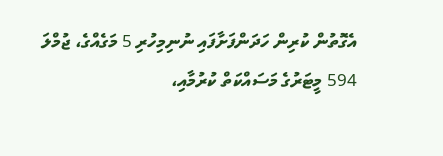އެގޮތުން ކުރިން ހަދަންފަށާފައި ނުނިމިހުރި 5 މަގެއްގެ، ޖުމްލަ 594 މީޓަރުގެ މަސައްކަތް ކުރުމާއި،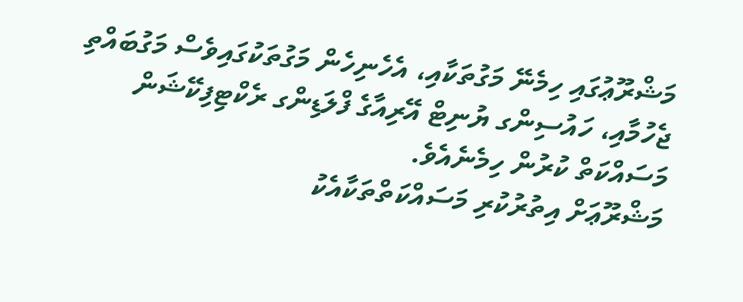މަޝްރޫޢުގައި ހިމެނޭ މަގުތަކާއި، އެހެނިހެން މަގުތަކުގައިވެސް މަގުބައްތި ޖެހުމާއި، ހައުސިންގ ޔުނިޓް އޭރިއާގެ ފްލަޑިންގ ރެކްޓިފިކޭޝަން މަސައްކަތް ކުރުން ހިމެނެއެވެ.
މަޝްރޫޢަށް އިތުރުކުރި މަސައްކަތްތަކާއެކު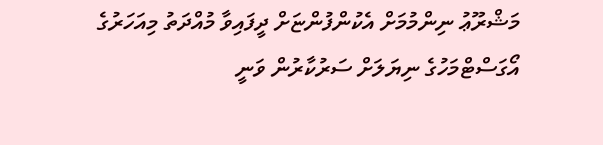މަޝްރޫޢު ނިންމުމަށް އެކުންފުންޏަށް ދީފައިވާ މުއްދަތު މިއަހަރުގެ އޯގަސްޓްމަހުގެ ނިޔަލަށް ސަރުކާރުން ވަނީ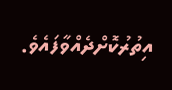އިތުރުކޮށްދެއްވާފައެވެ.